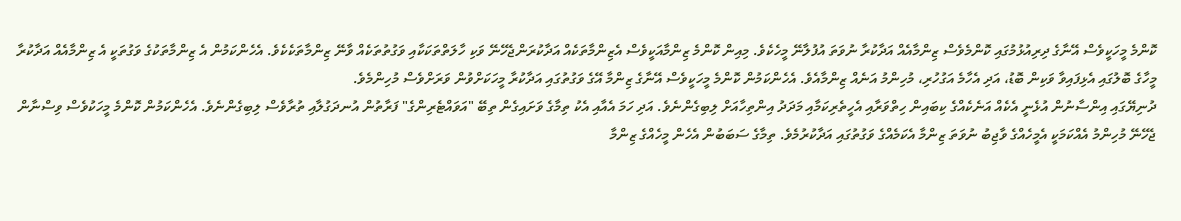ކޮންމެ މީހަކީވެސް އޭނާގެ ދިރިއުޅުމުގައި ކޮންމެވެސް ޒިންމާއެއް އަދާކުރާ ނުވަތަ އުފުލާނޭ މީހެކެވެ. މިއިން ކޮންމެ ޒިންމާއަކީވެސް އެޒިންމާތަކެއް އަދާކުރަންޖެހޭނޭ ވަކި ހާލަތްތަކަކާއި ވަގުތުތަކެއް ވާނޭ ޒިންމާތަކެކެވެ. އެހެންކަމުން އެ ޒިންމާތަކުގެ ވަގުތަކީ އެ ޒިންމާއެއް އަދާކުރާ މީހާގެ ބޮލުގައި އެޅިފައިވާ ވަކިން ބޮޑު، އަދި އެހާމެ އަގުހުރި، މުހިންމު އަނެއް ޒިންމާއެވެ. އެހެންކަމުން ކޮންމެ މީހަކީވެސް އޭނާގެ ޒިންމާ އޭގެ ވަގުތުގައި އަދާކުރާ މީހަކަށްވުން ވަރަށްވެސް މުހިންމެވެ.
ދުނިޔޭގައި އިންސާނުން އުޅެނީ އެކެއް އަނެކެއްގެ ކިބައިން ހިތްވަރާއި އެހީތެރިކަމާއި މަދަދު އިންތިހާއަށް ލިބިގެންނެވެ. އަދި ހަމަ އެއާއި އެކު ތިމާގެ ވަށައިގެން ތިބޭ "އަވައްޓެރިންގެ" ފަރާތުން އުނދަގުލާއި ތުރާވެސް ލިބިގެންނެވެ. އެހެންކަމުން ކޮންމެ މީހަކުވެސް ވިސްނާން ޖެހޭނޭ މުހިންމު އެއްކަމަކީ އެމީހެއްގެ ވާޖިބު ނުވަތަ ޒިންމާ އެކަމެއްގެ ވަގުތުގައި އަދާކުރުމެވެ. ތިމާގެ ސަބަބުން އެހެން މީހެއްގެ ޒިންމާ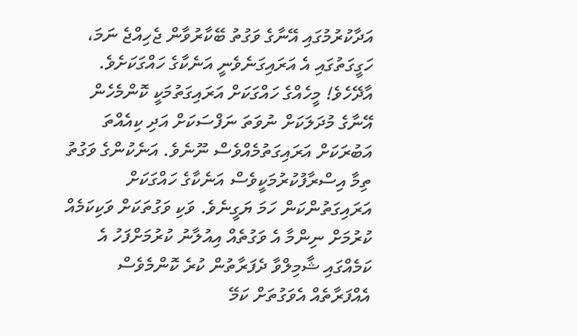އަދާކުރުމުގައި އޭނާގެ ވަގުތު ބޭކާރުވާން ޖެހިއްޖެ ނަމަ، ހަގީގަތުގައި އެ އަރައިގަނެވެނީ އަނެކާގެ ހައްގަކަށެވެ.
އާދޭހެވެ! މީހެއްގެ ހައްގަކަށް އަރައިގަތުމަކީ ކޮންމެހެން އޭނާގެ މުދަލަކަށް ނުވަތަ ނަފްސަކަށް އަދި ކިއެއްތަ އަބުރަކަށް އަރައިގަތުމެއްވެސް ނޫނެވެ. އަނެކުންގެ ވަގުތު ތިމާ އިސްރާފުކުރުމަކީވެސް އަނެކާގެ ހައްގަކަށް އަރައިގަތުންކަން ހަމަ ޔަގީނެވެ. ވަކި ވަގުތަކަށް ވަކިކަމެއް ކުރުމަށް ނިންމާ އެ ވަގުތެއް އިއުލާނު ކުރުމަށްފަހު އެ ކަމެއްގައި ޝާމިލްވާ ދެފަރާތުން ކުރެ ކޮންމެވެސް އެއްފަރާތެއް އެވަގުތަށް ކަމޭ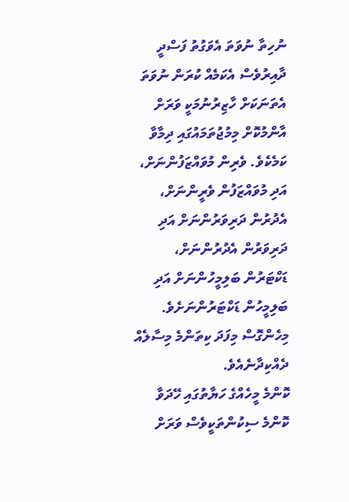ނުހިތާ ނުވަތަ އެވަގުތު ފަސްދީ ދާއިރުވެސް އެކަމެއް ކުރަން ނުވަތަ އެތަނަކަށް ހާޒިރުނުމަކީ ވަރަށް އާންމުކޮށް މިމުޖުތަމައުގައި ދިމާވާ ކަމެކެވެ. ވެރިން މުވައްޒަފުންނަށް، އަދި މުވައްޒަފުން ވެރީންނަށް، އެދުރުން ދަރިވަރުންނަށް އަދި ދަރިވަރުން އެދުރުންނަށް، ޑަކްޓަރުން ބަލިމީހުންނަށް އަދި ބަލިމީހުން ޑަކްޓަރުންނަށެވެ. މިހެންގޮސް މިފަދަ ކިތަންމެ މިސާލެއް ދެއްކިދާނެއެވެ.
ކޮންމެ މީހެއްގެ ހަޔާތުގައި ހޭދަވާ ކޮންމެ ސިކުންތަކީވެސް ވަރަށް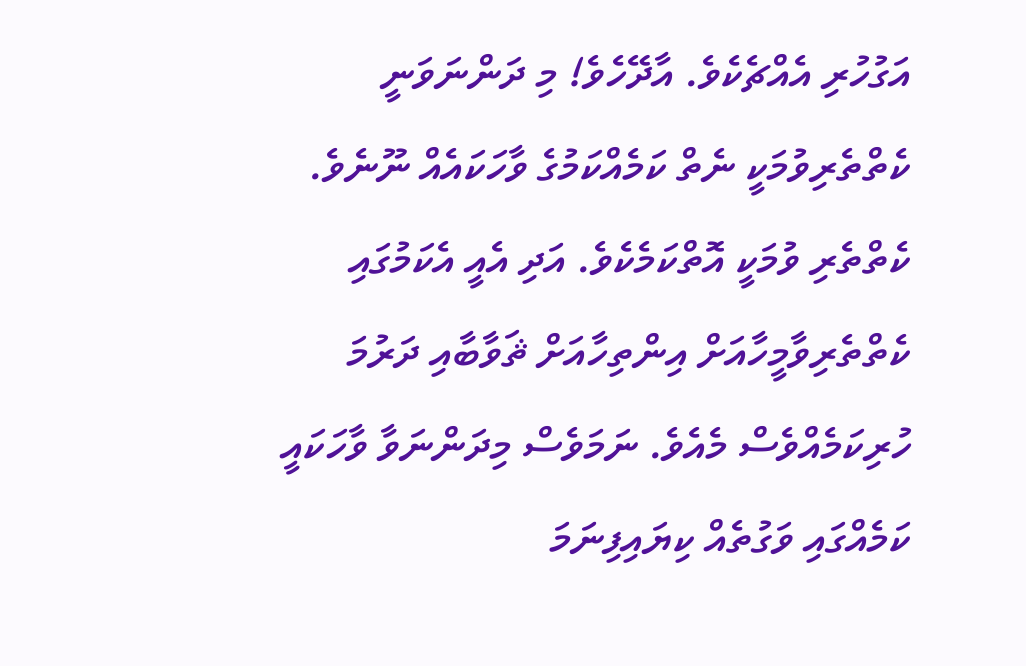އަގުހުރި އެއްޗެކެވެ. އާދޭހެވެ! މި ދަންނަވަނީ ކެތްތެރިވުމަކީ ނެތް ކަމެއްކަމުގެ ވާހަކައެއް ނޫނެވެ. ކެތްތެރި ވުމަކީ އޮތްކަމެކެވެ. އަދި އެއީ އެކަމުގައި ކެތްތެރިވާމީހާއަށް އިންތިހާއަށް ޘަވާބާއި ދަރުމަ ހުރިކަމެއްވެސް މެއެވެ. ނަމަވެސް މިދަންނަވާ ވާހަކައީ ކަމެއްގައި ވަގުތެއް ކިޔައިފިނަމަ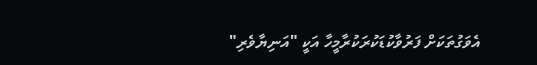އެވަގުތަކަށް ފަރުވާކުޑަކުރަކުރާމީހާ އަކީ "އަނިޔާވެރި"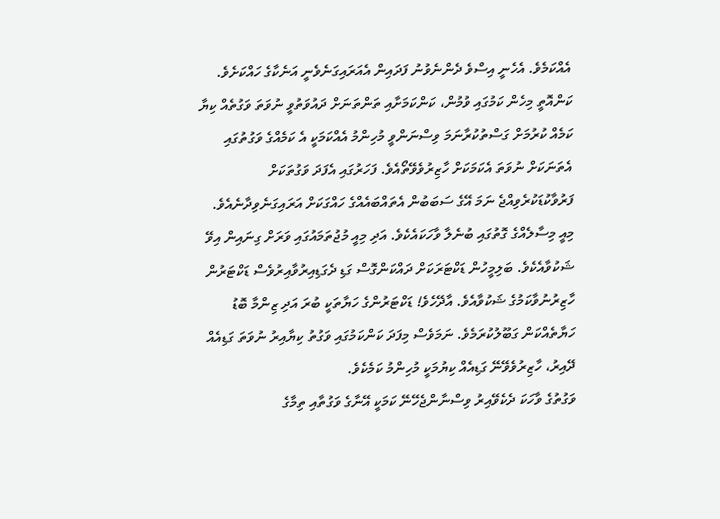އެއްކަމެވެ. އެހެނީ އިސްވެ ދެންނެވުނު ފަދައިން އެއަރައިގަނެވެނީ އަނެކާގެ ހައްކަށެވެ.
ކަންއޮތީ މިހެން ކަމުގައި ވުމުން، ކަންކަމަށާއި ތަންތަނަށް ދައުވަތުވީ ނުވަތަ ވަގުތެއް ކިޔާ ކަމެއް ކުރުމަށް ގަސްތުކުރާނަމަ ވިސްނަންވީ މުހިންމު އެއްކަމަކީ އެ ކަމެއްގެ ވަގުތުގައި އެތަނަކަށް ނުވަތަ އެކަމަކަށް ހާޒިރުވެވޭތޯއެވެ. ފަހަރުގައި އެފަދަ ވަގުތަކަށް ފަރުވާކުޑަކުރެވިއްޖެ ނަމަ އޭގެ ސަބަބުން އެތައްބައެއްގެ ހައްގަކަށް އަރައިގަނެވިދާނެއެވެ. މިއީ މިސާލެއްގެ ގޮތުގައި ބުނެލާ ވާހަކައެކެވެ. އަދި މިއީ މުޖުތަމައުގައި ވަރަށް ގިނައިން އިވޭ ޝަކުވާއެކެވެ. ބަލިމީހުން ޑަކްޓަރަކަށް ދައްކަންގޮސް ގަޑި ދެގަޑިއިރުވާއިރުވެސް ޑަކްޓަރުން ހާޒިރުނުވާކަމުގެ ޝަކުވާއެވެ. އާދޭހެވެ! ޑަކްޓަރުންގެ ހަޔާތަކީ ބުރަ އަދި ޒިންމާ ބޮޑު ހަޔާތެއްކަން ގަބޫލުކުރަމެވެ. ނަމަވެސް މިފަދަ ކަންކަމުގައި ވަގުތު ކިޔާއިރު ނުވަތަ ގަޑިއެއް ދޭއިރު، ހާޒިރުވެވޭނޭ ގަޑިއެއް ކިޔުމަކީ މުހިންމު ކަމެކެވެ.
ވަގުތުގެ ވާހަކަ ދެކެވޭއިރު ވިސްނާންޖެހޭނޭ ކަމަކީ އޭނާގެ ވަގުތާއި ތިމާގެ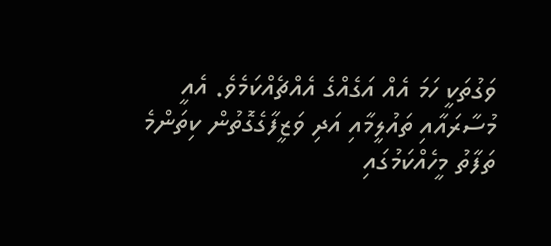ވަގުތަކީ ހަމަ އެއް އަގެއްގެ އެއްޗެއްކަމެވެ. އެއީ މުސާރައާއި ތައުލީމާއި އަދި ވަޒީފާގެގޮތުން ކިތަންމެ ތަފާތު މީހެއްކަމުގައި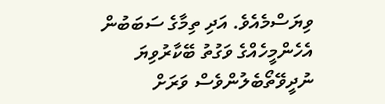ވިޔަސްމެއެވެ. އަދި ތިމާގެ ސަބަބުން އެހެންމީހެއްގެ ވަގުތު ބޭކާރުވިޔަ ނުދީވޭތޯބެލުންވެސް ވަރަށް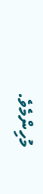މުހިންމެވެ.